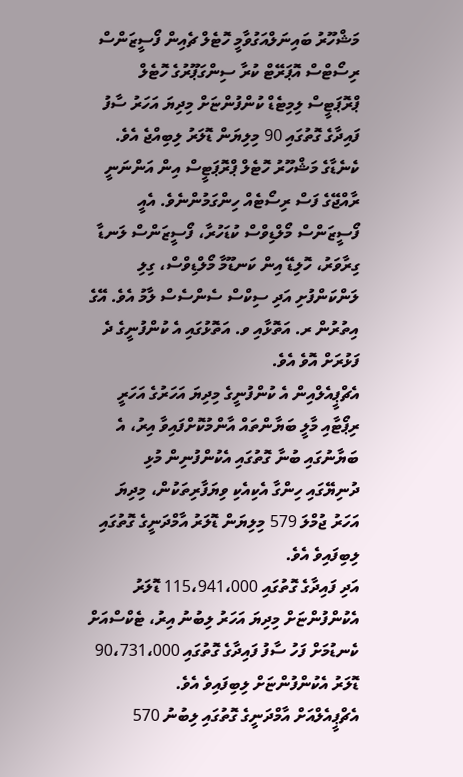މަޝްހޫރު ބައިނަލްއަގުވާމީ ހޮޓެލް ޗެއިން ފޯސީޒަންސް ރިސޯޓްސް އޮޕަރޭޓް ކުރާ ސިންގަޕޫރުގެ ހޮޓެލް ޕްރޮޕަޓީސް ލިމިޓެޑް ކުންފުންޏަށް މިދިޔަ އަހަރު ސާފު ފައިދާގެ ގޮތުގައި 90 މިލިޔަން ޑޮލަރު ލިބިއްޖެ އެވެ.
ކެނެޑާގެ މަޝްހޫރު ހޮޓެލް ޕްރޮޕަޓީސް އިން އަންނަނީ ރާއްޖޭގެ ފަސް ރިސޯޓެއް ހިންގަމުންނެވެ. އެއީ ފޯސީޒަންސް މޯލްޑިވްސް ކުޑަހުރާ، ފޯސީޒަންސް ލަނޑާ ގިރާވަރު، ހޮލިޑޭ އިން ކަނޑޫމާ މޯލްޑިވްސް، ގިލި ލަންކަންފުށި އަދި ސިކްސް ސެންސެސް ލާމު އެވެ. އޭގެ އިތުރުން ރ. އަތޮޅާއި ވ. އަތޮޅުގައި އެ ކުންފުނީގެ ދެ ފަޅުރަށް އޮވެ އެވެ.
އެޗްޕީއެލްއިން އެ ކުންފުނީގެ މިދިޔަ އަހަރުގެ އަހަރީ ރިޕޯޓާއި މާލީ ބަޔާންތައް އާންމުކޮށްފައިވާ އިރު، އެ ބަޔާނުގައި ބުނާ ގޮތުގައި އެކުންފުނިން މުޅި ދުނިޔޭގައި ހިންގާ އެކިއެކި ވިޔަފާރިތަކުން، މިދިޔަ އަހަރު ޖުމްލަ 579 މިލިޔަން ޑޮލަރު އާމްދަނީގެ ގޮތުގައި ލިބިފައިވެ އެވެ.
އަދި ފައިދާގެ ގޮތުގައި 115،941،000 ޑޮލަރު އެކުންފުންޏަށް މިދިޔަ އަހަރު ލިބުނު އިރު، ޓެކްސްއަށް ކެނޑުމަށް ފަހު ސާފު ފައިދާގެ ގޮތުގައި 90،731،000 ޑޮލަރު އެކުންފުންޏަށް ލިބިފައިވެ އެވެ.
އެޗްޕީއެލްއަށް އާމްދަނީގެ ގޮތުގައި ލިބުނު 570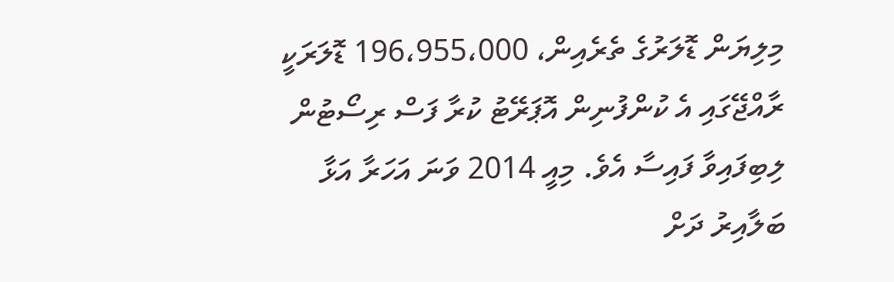މިލިޔަން ޑޮލަރުގެ ތެރެއިން، 196،955،000 ޑޮލަރަކީ ރާއްޖޭގައި އެ ކުންފުނިން އޮޕަރޭޓު ކުރާ ފަސް ރިސޯޓުން ލިބިފައިވާ ފައިސާ އެވެ. މިއީ 2014 ވަނަ އަހަރާ އަޅާ ބަލާއިރު ދަށް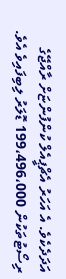އަދަދެކެވެ. އެ އަހަރު އެޗްޕީއެލް ކުންފުންޏަށް ރާއްޖޭގެ ރިސޯޓުތަކުން 199،496،000 ޑޮލަރު ލިބިފައިވެ އެވެ.